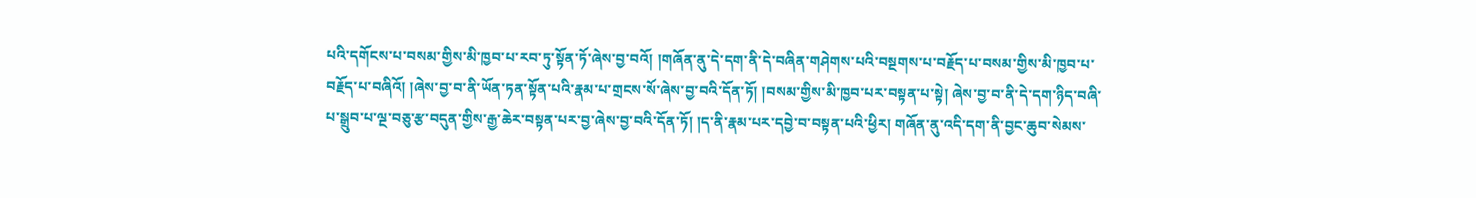པའི་དགོངས་པ་བསམ་གྱིས་མི་ཁྱབ་པ་རབ་ཏུ་སྟོན་ཏོ་ཞེས་བྱ་བའོ། །གཞོན་ནུ་དེ་དག་ནི་དེ་བཞིན་གཤེགས་པའི་བསྔགས་པ་བརྗོད་པ་བསམ་གྱིས་མི་ཁྱབ་པ་བརྗོད་པ་བཞིའོ། །ཞེས་བྱ་བ་ནི་ཡོན་ཏན་སྟོན་པའི་རྣམ་པ་གྲངས་སོ་ཞེས་བྱ་བའི་དོན་ཏོ། །བསམ་གྱིས་མི་ཁྱབ་པར་བསྟན་པ་སྟེ། ཞེས་བྱ་བ་ནི་དེ་དག་ཉིད་བཞི་པ་སྒྲུབ་པ་ལྔ་བཅུ་རྩ་བདུན་གྱིས་རྒྱ་ཆེར་བསྟན་པར་བྱ་ཞེས་བྱ་བའི་དོན་ཏོ། །ད་ནི་རྣམ་པར་དབྱེ་བ་བསྟན་པའི་ཕྱིར། གཞོན་ནུ་འདི་དག་ནི་བྱང་ཆུབ་སེམས་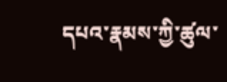དཔའ་རྣམས་ཀྱི་ཚུལ་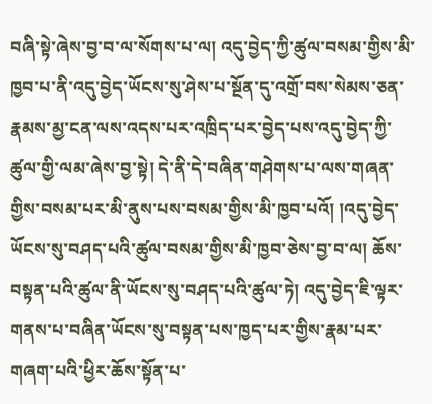བཞི་སྟེ་ཞེས་བྱ་བ་ལ་སོགས་པ་ལ། འདུ་བྱེད་ཀྱི་ཚུལ་བསམ་གྱིས་མི་ཁྱབ་པ་ནི་འདུ་བྱེད་ཡོངས་སུ་ཤེས་པ་སྔོན་དུ་འགྲོ་བས་སེམས་ཅན་རྣམས་མྱ་ངན་ལས་འདས་པར་འཁྲིད་པར་བྱེད་པས་འདུ་བྱེད་ཀྱི་ཚུལ་གྱི་ལམ་ཞེས་བྱ་སྟེ། དེ་ནི་དེ་བཞིན་གཤེགས་པ་ལས་གཞན་གྱིས་བསམ་པར་མི་ནུས་པས་བསམ་གྱིས་མི་ཁྱབ་པའོ། །འདུ་བྱེད་ཡོངས་སུ་བཤད་པའི་ཚུལ་བསམ་གྱིས་མི་ཁྱབ་ཅེས་བྱ་བ་ལ། ཆོས་བསྟན་པའི་ཚུལ་ནི་ཡོངས་སུ་བཤད་པའི་ཚུལ་ཏེ། འདུ་བྱེད་ཇི་ལྟར་གནས་པ་བཞིན་ཡོངས་སུ་བསྟན་པས་ཁྱད་པར་གྱིས་རྣམ་པར་གཞག་པའི་ཕྱིར་ཆོས་སྟོན་པ་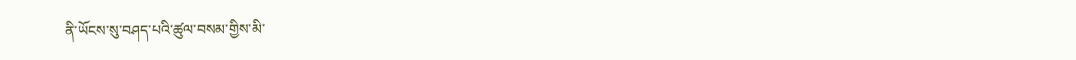ནི་ཡོངས་སུ་བཤད་པའི་ཚུལ་བསམ་གྱིས་མི་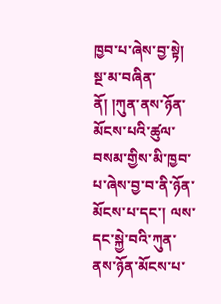ཁྱབ་པ་ཞེས་བྱ་སྟེ། སྔ་མ་བཞིན་ནོ། །ཀུན་ནས་ཉོན་མོངས་པའི་ཚུལ་བསམ་གྱིས་མི་ཁྱབ་པ་ཞེས་བྱ་བ་ནི་ཉོན་མོངས་པ་དང་། ལས་དང་སྐྱེ་བའི་ཀུན་ནས་ཉོན་མོངས་པ་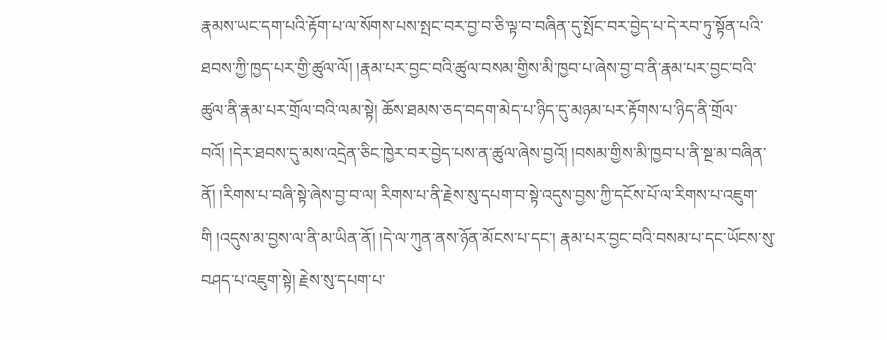རྣམས་ཡང་དག་པའི་རྟོག་པ་ལ་སོགས་པས་སྤང་བར་བྱ་བ་ཅི་ལྟ་བ་བཞིན་དུ་སྤོང་བར་བྱེད་པ་དེ་རབ་ཏུ་སྟོན་པའི་ཐབས་ཀྱི་ཁྱད་པར་གྱི་ཚུལ་ལོ། །རྣམ་པར་བྱང་བའི་ཚུལ་བསམ་གྱིས་མི་ཁྱབ་པ་ཞེས་བྱ་བ་ནི་རྣམ་པར་བྱང་བའི་ཚུལ་ནི་རྣམ་པར་གྲོལ་བའི་ལམ་སྟེ། ཆོས་ཐམས་ཅད་བདག་མེད་པ་ཉིད་དུ་མཉམ་པར་རྟོགས་པ་ཉིད་ནི་གྲོལ་བའོ། །དེར་ཐབས་དུ་མས་འདྲེན་ཅིང་ཁྱེར་བར་བྱེད་པས་ན་ཚུལ་ཞེས་བྱའོ། །བསམ་གྱིས་མི་ཁྱབ་པ་ནི་སྔ་མ་བཞིན་ནོ། །རིགས་པ་བཞི་སྟེ་ཞེས་བྱ་བ་ལ། རིགས་པ་ནི་རྗེས་སུ་དཔག་བ་སྟེ་འདུས་བྱས་ཀྱི་དངོས་པོ་ལ་རིགས་པ་འཇུག་གི །འདུས་མ་བྱས་ལ་ནི་མ་ཡིན་ནོ། །དེ་ལ་ཀུན་ནས་ཉོན་མོངས་པ་དང་། རྣམ་པར་བྱང་བའི་བསམ་པ་དང་ཡོངས་སུ་བཤད་པ་འཇུག་སྟེ། རྗེས་སུ་དཔག་པ་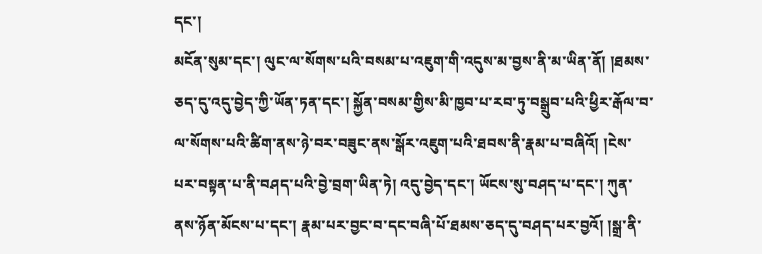དང་།
མངོན་སུམ་དང་། ལུང་ལ་སོགས་པའི་བསམ་པ་འཇུག་གི་འདུས་མ་བྱས་ནི་མ་ཡིན་ནོ། །ཐམས་ཅད་དུ་འདུ་བྱེད་ཀྱི་ཡོན་ཏན་དང་། སྐྱོན་བསམ་གྱིས་མི་ཁྱབ་པ་རབ་ཏུ་བསྒྲུབ་པའི་ཕྱིར་རྒོལ་བ་ལ་སོགས་པའི་ཚིག་ནས་ཉེ་བར་བཟུང་ནས་སྒོར་འཇུག་པའི་ཐབས་ནི་རྣམ་པ་བཞིའོ། །ངེས་པར་བསྟན་པ་ནི་བཤད་པའི་བྱེ་བྲག་ཡིན་ཏེ། འདུ་བྱེད་དང་། ཡོངས་སུ་བཤད་པ་དང་། ཀུན་ནས་ཉོན་མོངས་པ་དང་། རྣམ་པར་བྱང་བ་དང་བཞི་པོ་ཐམས་ཅད་དུ་བཤད་པར་བྱའོ། །སྒྲ་ནི་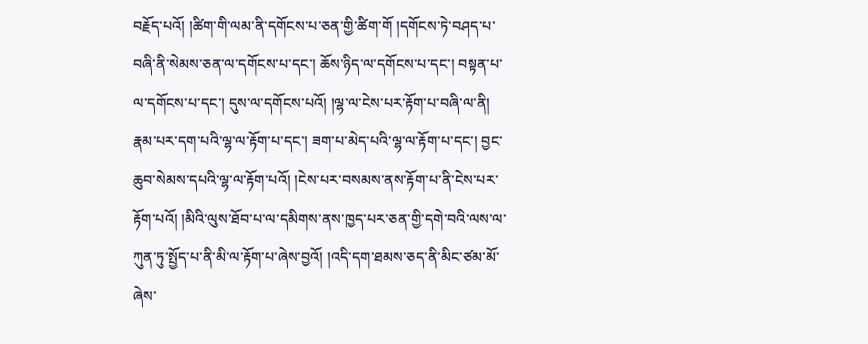བརྗོད་པའོ། །ཚིག་གི་ལམ་ནི་དགོངས་པ་ཅན་གྱི་ཚིག་གོ །དགོངས་ཏེ་བཤད་པ་བཞི་ནི་སེམས་ཅན་ལ་དགོངས་པ་དང་། ཆོས་ཉིད་ལ་དགོངས་པ་དང་། བསྟན་པ་ལ་དགོངས་པ་དང་། དུས་ལ་དགོངས་པའོ། །ལྷ་ལ་ངེས་པར་རྟོག་པ་བཞི་ལ་ནི། རྣམ་པར་དག་པའི་ལྷ་ལ་རྟོག་པ་དང་། ཟག་པ་མེད་པའི་ལྷ་ལ་རྟོག་པ་དང་། བྱང་ཆུབ་སེམས་དཔའི་ལྷ་ལ་རྟོག་པའོ། །ངེས་པར་བསམས་ནས་རྟོག་པ་ནི་ངེས་པར་རྟོག་པའོ། །མིའི་ལུས་ཐོབ་པ་ལ་དམིགས་ནས་ཁྱད་པར་ཅན་གྱི་དགེ་བའི་ལས་ལ་ཀུན་ཏུ་སྤྱོད་པ་ནི་མི་ལ་རྟོག་པ་ཞེས་བྱའོ། །འདི་དག་ཐམས་ཅད་ནི་མིང་ཙམ་མོ་ཞེས་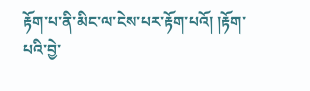རྟོག་པ་ནི་མིང་ལ་ངེས་པར་རྟོག་པའོ། །རྟོག་པའི་བྱེ་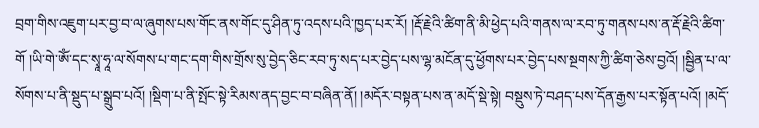བྲག་གིས་འཇུག་པར་བྱ་བ་ལ་ཞུགས་པས་གོང་ནས་གོང་དུ་ཤིན་ཏུ་འདས་པའི་ཁྱད་པར་རོ། །རྡོ་རྗེའི་ཚིག་ནི་མི་ཕྱེད་པའི་གནས་ལ་རབ་ཏུ་གནས་པས་ན་རྡོ་རྗེའི་ཚིག་གོ །ཡི་གེ་ཨོཾ་དང་སྭཱ་ཧཱ་ལ་སོགས་པ་གང་དག་གིས་གྲོས་སུ་བྱེད་ཅིང་རབ་ཏུ་སད་པར་བྱེད་པས་ལྷ་མངོན་དུ་ཕྱོགས་པར་བྱེད་པས་སྔགས་ཀྱི་ཚིག་ཅེས་བྱའོ། །སྦྱིན་པ་ལ་སོགས་པ་ནི་སྡུད་པ་སྒྲུབ་པའོ། །སྡིག་པ་ནི་སྤོང་སྟེ་རིམས་ནད་བྱང་བ་བཞིན་ནོ། །མདོར་བསྟན་པས་ན་མདོ་སྡེ་སྟེ། བསྡུས་ཏེ་བཤད་པས་དོན་རྒྱས་པར་སྟོན་པའོ། །མདོ་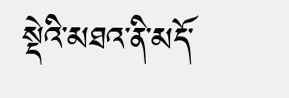སྡེའི་མཐའ་ནི་མདོ་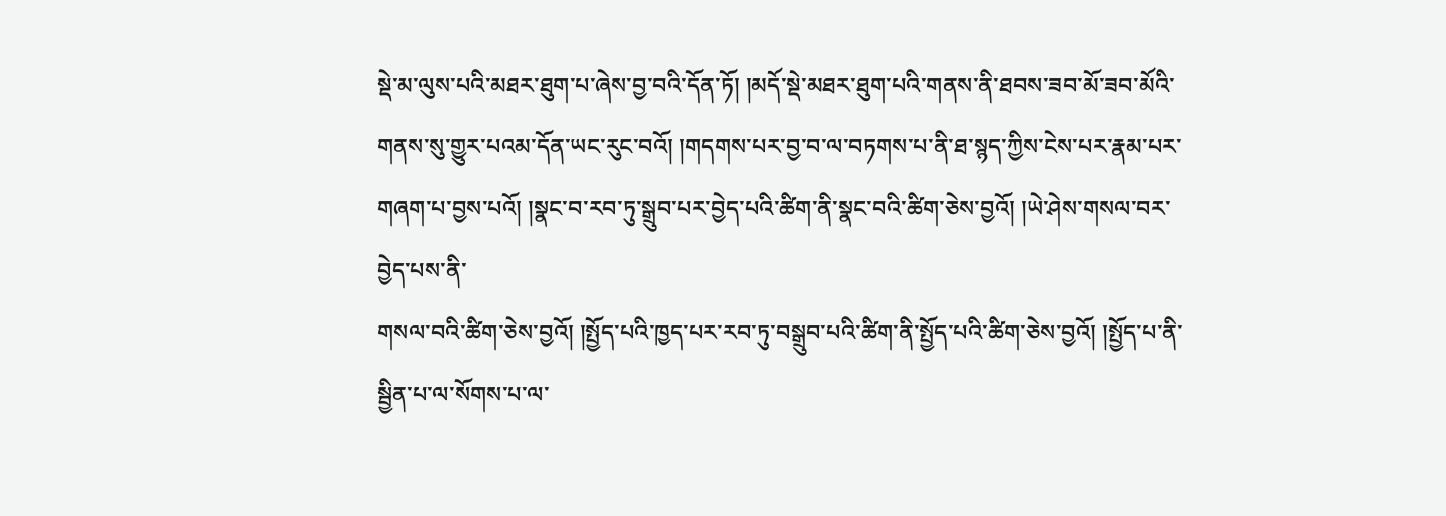སྡེ་མ་ལུས་པའི་མཐར་ཐུག་པ་ཞེས་བྱ་བའི་དོན་ཏོ། །མདོ་སྡེ་མཐར་ཐུག་པའི་གནས་ནི་ཐབས་ཟབ་མོ་ཟབ་མོའི་གནས་སུ་གྱུར་པའམ་དོན་ཡང་རུང་བའོ། །གདགས་པར་བྱ་བ་ལ་བཏགས་པ་ནི་ཐ་སྙད་ཀྱིས་ངེས་པར་རྣམ་པར་གཞག་པ་བྱས་པའོ། །སྣང་བ་རབ་ཏུ་སྒྲུབ་པར་བྱེད་པའི་ཚིག་ནི་སྣང་བའི་ཚིག་ཅེས་བྱའོ། །ཡེ་ཤེས་གསལ་བར་བྱེད་པས་ནི་
གསལ་བའི་ཚིག་ཅེས་བྱའོ། །སྤྱོད་པའི་ཁྱད་པར་རབ་ཏུ་བསྒྲུབ་པའི་ཚིག་ནི་སྤྱོད་པའི་ཚིག་ཅེས་བྱའོ། །སྤྱོད་པ་ནི་སྦྱིན་པ་ལ་སོགས་པ་ལ་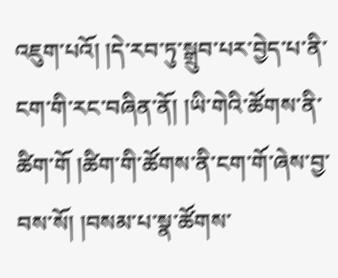འཇུག་པའོ། །དེ་རབ་ཏུ་སྒྲུབ་པར་བྱེད་པ་ནི་ངག་གི་རང་བཞིན་ནོ། །ཡི་གེའི་ཚོགས་ནི་ཚིག་གོ །ཚིག་གི་ཚོགས་ནི་ངག་གོ་ཞེས་བྱ་བས་སོ། །བསམ་པ་སྣ་ཚོགས་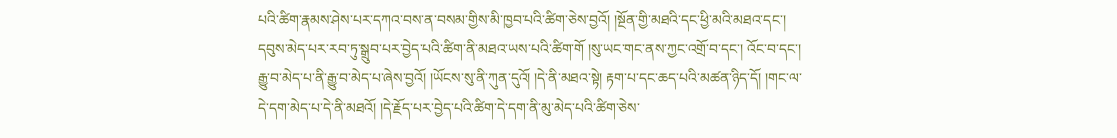པའི་ཚིག་རྣམས་ཤེས་པར་དཀའ་བས་ན་བསམ་གྱིས་མི་ཁྱབ་པའི་ཚིག་ཅེས་བྱའོ། །སྔོན་གྱི་མཐའི་དང་ཕྱི་མའི་མཐའ་དང་། དབུས་མེད་པར་རབ་ཏུ་སྒྲུབ་པར་བྱེད་པའི་ཚིག་ནི་མཐའ་ཡས་པའི་ཚིག་གོ །སུ་ཡང་གང་ནས་ཀྱང་འགྲོ་བ་དང་། འོང་བ་དང་། རྒྱུ་བ་མེད་པ་ནི་རྒྱུ་བ་མེད་པ་ཞེས་བྱའོ། །ཡོངས་སུ་ནི་ཀུན་དུའོ། །དེ་ནི་མཐའ་སྟེ། རྟག་པ་དང་ཆད་པའི་མཚན་ཉིད་དོ། །གང་ལ་དེ་དག་མེད་པ་དེ་ནི་མཐའོ། །དེ་རྗོད་པར་བྱེད་པའི་ཚིག་དེ་དག་ནི་མུ་མེད་པའི་ཚིག་ཅེས་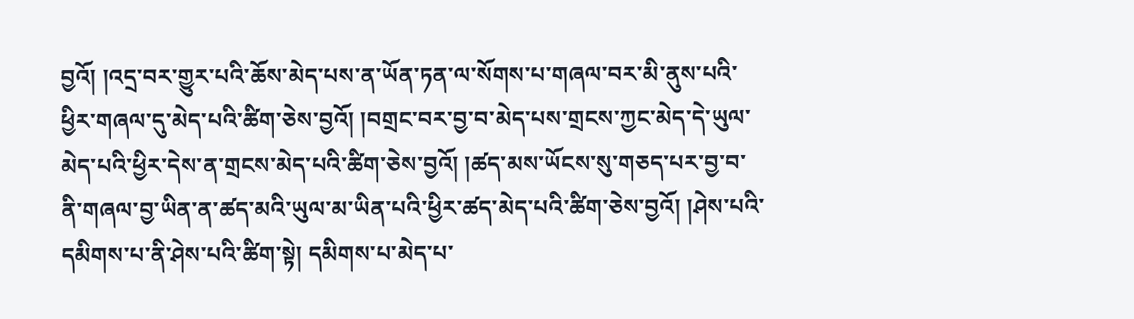བྱའོ། །འདྲ་བར་གྱུར་པའི་ཆོས་མེད་པས་ན་ཡོན་ཏན་ལ་སོགས་པ་གཞལ་བར་མི་ནུས་པའི་ཕྱིར་གཞལ་དུ་མེད་པའི་ཚིག་ཅེས་བྱའོ། །བགྲང་བར་བྱ་བ་མེད་པས་གྲངས་ཀྱང་མེད་དེ་ཡུལ་མེད་པའི་ཕྱིར་དེས་ན་གྲངས་མེད་པའི་ཚིག་ཅེས་བྱའོ། །ཚད་མས་ཡོངས་སུ་གཅད་པར་བྱ་བ་ནི་གཞལ་བྱ་ཡིན་ན་ཚད་མའི་ཡུལ་མ་ཡིན་པའི་ཕྱིར་ཚད་མེད་པའི་ཚིག་ཅེས་བྱའོ། །ཤེས་པའི་དམིགས་པ་ནི་ཤེས་པའི་ཚིག་སྟེ། དམིགས་པ་མེད་པ་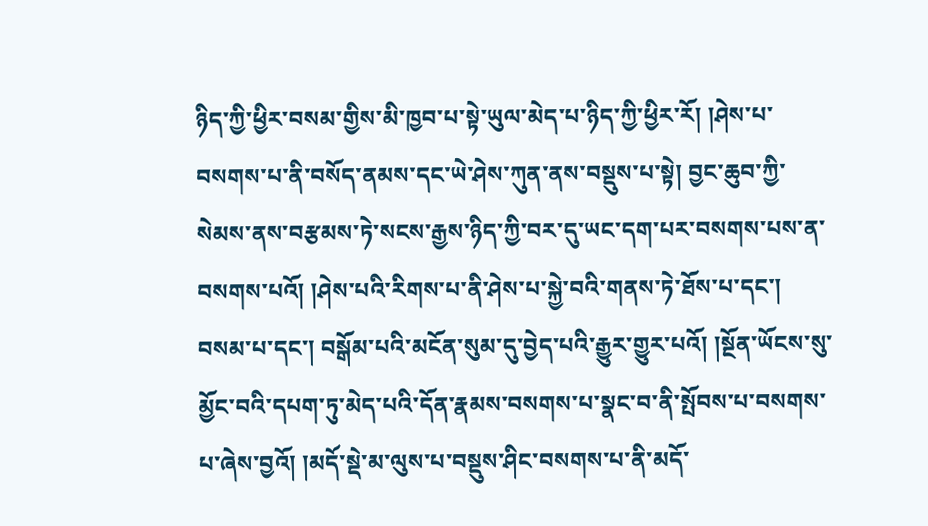ཉིད་ཀྱི་ཕྱིར་བསམ་གྱིས་མི་ཁྱབ་པ་སྟེ་ཡུལ་མེད་པ་ཉིད་ཀྱི་ཕྱིར་རོ། །ཤེས་པ་བསགས་པ་ནི་བསོད་ནམས་དང་ཡེ་ཤེས་ཀུན་ནས་བསྡུས་པ་སྟེ། བྱང་ཆུབ་ཀྱི་སེམས་ནས་བརྩམས་ཏེ་སངས་རྒྱས་ཉིད་ཀྱི་བར་དུ་ཡང་དག་པར་བསགས་པས་ན་བསགས་པའོ། །ཤེས་པའི་རིགས་པ་ནི་ཤེས་པ་སྐྱེ་བའི་གནས་ཏེ་ཐོས་པ་དང་། བསམ་པ་དང་། བསྒོམ་པའི་མངོན་སུམ་དུ་བྱེད་པའི་རྒྱུར་གྱུར་པའོ། །སྔོན་ཡོངས་སུ་མྱོང་བའི་དཔག་ཏུ་མེད་པའི་དོན་རྣམས་བསགས་པ་སྣང་བ་ནི་སྤོབས་པ་བསགས་པ་ཞེས་བྱའོ། །མདོ་སྡེ་མ་ལུས་པ་བསྡུས་ཤིང་བསགས་པ་ནི་མདོ་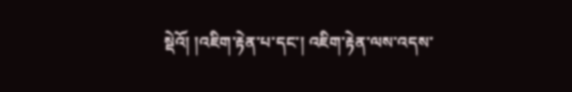སྡེའོ། །འཇིག་རྟེན་པ་དང་། འཇིག་རྟེན་ལས་འདས་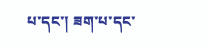པ་དང་། ཟག་པ་དང་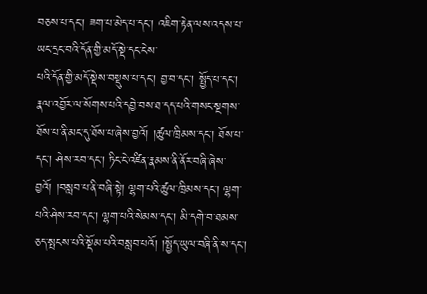བཅས་པ་དང་། ཟག་པ་མེད་པ་དང་། འཇིག་རྟེན་ལས་འདས་པ་ཡང་དྲང་བའི་དོན་གྱི་མདོ་སྡེ་དང་ངེས་
པའི་དོན་གྱི་མདོ་སྡེས་བསྡུས་པ་དང་། བྱ་བ་དང་། སྤྱོད་པ་དང་། རྣལ་འབྱོར་ལ་སོགས་པའི་དབྱེ་བས་ཐ་དད་པའི་གསང་སྔགས་ཐོས་པ་ནི་མང་དུ་ཐོས་པ་ཞེས་བྱའོ། །ཚུལ་ཁྲིམས་དང་། ཐོས་པ་དང་། ཤེས་རབ་དང་། ཏིང་ངེ་འཛིན་རྣམས་ནི་ནོར་བཞི་ཞེས་བྱའོ། །བསླབ་པ་ནི་བཞི་སྟེ། ལྷག་པའི་ཚུལ་ཁྲིམས་དང་། ལྷག་པའི་ཤེས་རབ་དང་། ལྷག་པའི་སེམས་དང་། མི་དགེ་བ་ཐམས་ཅད་སྤངས་པའི་སྡོམ་པའི་བསླབ་པའོ། །སྤྱོད་ཡུལ་བཞི་ནི་ས་དང་།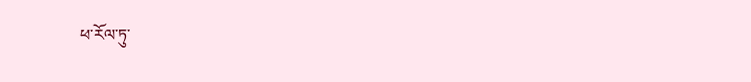ཕ་རོལ་ཏུ་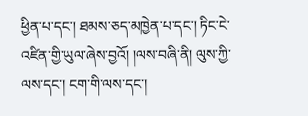ཕྱིན་པ་དང་། ཐམས་ཅད་མཁྱེན་པ་དང་། ཏིང་ངེ་འཛིན་གྱི་ཡུལ་ཞེས་བྱའོ། །ལས་བཞི་ནི། ལུས་ཀྱི་ལས་དང་། ངག་གི་ལས་དང་།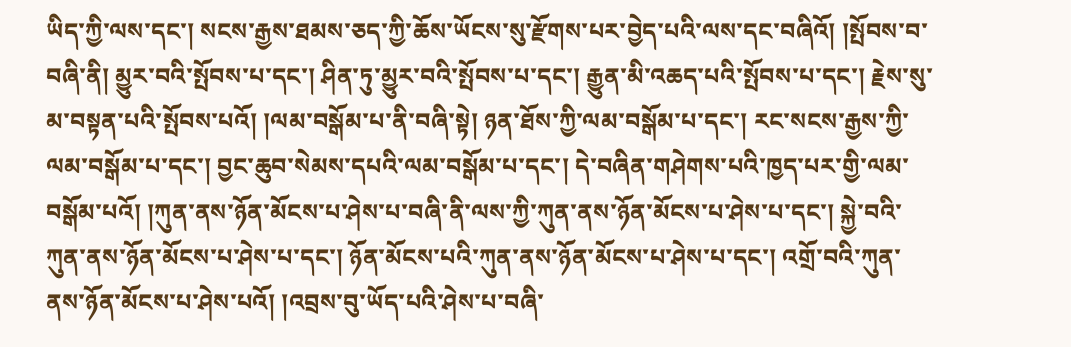ཡིད་ཀྱི་ལས་དང་། སངས་རྒྱས་ཐམས་ཅད་ཀྱི་ཆོས་ཡོངས་སུ་རྫོགས་པར་བྱེད་པའི་ལས་དང་བཞིའོ། །སྤོབས་བ་བཞི་ནི། མྱུར་བའི་སྤོབས་པ་དང་། ཤིན་ཏུ་མྱུར་བའི་སྤོབས་པ་དང་། རྒྱུན་མི་འཆད་པའི་སྤོབས་པ་དང་། རྗེས་སུ་མ་བསྟན་པའི་སྤོབས་པའོ། །ལམ་བསྒོམ་པ་ནི་བཞི་སྟེ། ཉན་ཐོས་ཀྱི་ལམ་བསྒོམ་པ་དང་། རང་སངས་རྒྱས་ཀྱི་ལམ་བསྒོམ་པ་དང་། བྱང་ཆུབ་སེམས་དཔའི་ལམ་བསྒོམ་པ་དང་། དེ་བཞིན་གཤེགས་པའི་ཁྱད་པར་གྱི་ལམ་བསྒོམ་པའོ། །ཀུན་ནས་ཉོན་མོངས་པ་ཤེས་པ་བཞི་ནི་ལས་ཀྱི་ཀུན་ནས་ཉོན་མོངས་པ་ཤེས་པ་དང་། སྐྱེ་བའི་ཀུན་ནས་ཉོན་མོངས་པ་ཤེས་པ་དང་། ཉོན་མོངས་པའི་ཀུན་ནས་ཉོན་མོངས་པ་ཤེས་པ་དང་། འགྲོ་བའི་ཀུན་ནས་ཉོན་མོངས་པ་ཤེས་པའོ། །འབྲས་བུ་ཡོད་པའི་ཤེས་པ་བཞི་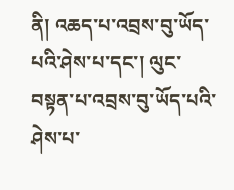ནི། འཆད་པ་འབྲས་བུ་ཡོད་པའི་ཤེས་པ་དང་། ལུང་བསྟན་པ་འབྲས་བུ་ཡོད་པའི་ཤེས་པ་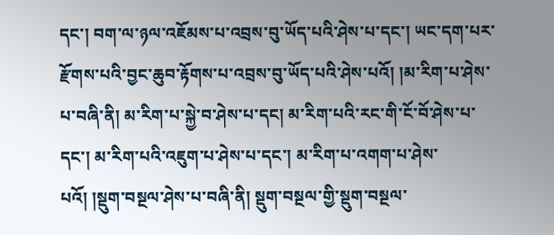དང་། བག་ལ་ཉལ་འཇོམས་པ་འབྲས་བུ་ཡོད་པའི་ཤེས་པ་དང་། ཡང་དག་པར་རྫོགས་པའི་བྱང་ཆུབ་རྟོགས་པ་འབྲས་བུ་ཡོད་པའི་ཤེས་པའོ། །མ་རིག་པ་ཤེས་པ་བཞི་ནི། མ་རིག་པ་སྐྱེ་བ་ཤེས་པ་དང། མ་རིག་པའི་རང་གི་ངོ་བོ་ཤེས་པ་དང་། མ་རིག་པའི་འཇུག་པ་ཤེས་པ་དང་། མ་རིག་པ་འགག་པ་ཤེས་པའོ། །སྡུག་བསྔལ་ཤེས་པ་བཞི་ནི། སྡུག་བསྔལ་གྱི་སྡུག་བསྔལ་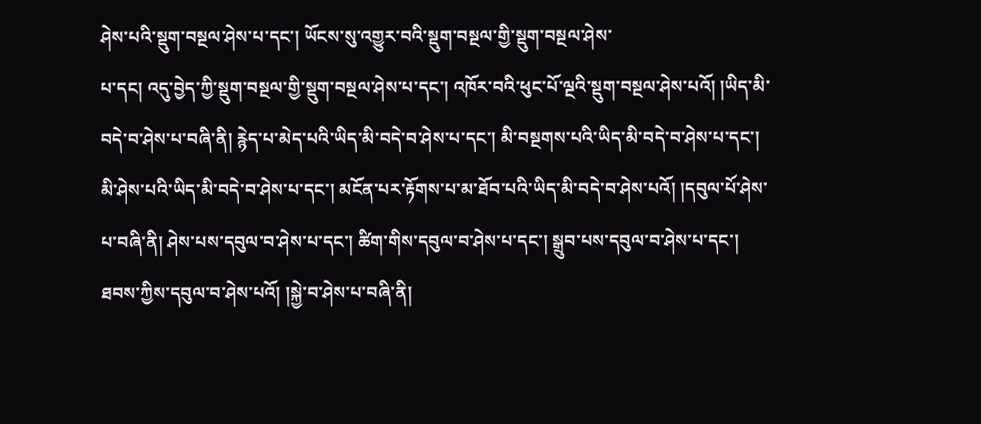ཤེས་པའི་སྡུག་བསྔལ་ཤེས་པ་དང་། ཡོངས་སུ་འགྱུར་བའི་སྡུག་བསྔལ་གྱི་སྡུག་བསྔལ་ཤེས་
པ་དང། འདུ་བྱེད་ཀྱི་སྡུག་བསྔལ་གྱི་སྡུག་བསྔལ་ཤེས་པ་དང་། འཁོར་བའི་ཕུང་པོ་ལྔའི་སྡུག་བསྔལ་ཤེས་པའོ། །ཡིད་མི་བདེ་བ་ཤེས་པ་བཞི་ནི། རྙེད་པ་མེད་པའི་ཡིད་མི་བདེ་བ་ཤེས་པ་དང་། མི་བསྔགས་པའི་ཡིད་མི་བདེ་བ་ཤེས་པ་དང་། མི་ཤེས་པའི་ཡིད་མི་བདེ་བ་ཤེས་པ་དང་། མངོན་པར་རྟོགས་པ་མ་ཐོབ་པའི་ཡིད་མི་བདེ་བ་ཤེས་པའོ། །དབུལ་པོ་ཤེས་པ་བཞི་ནི། ཤེས་པས་དབུལ་བ་ཤེས་པ་དང་། ཚིག་གིས་དབུལ་བ་ཤེས་པ་དང་། སྒྲུབ་པས་དབུལ་བ་ཤེས་པ་དང་། ཐབས་ཀྱིས་དབུལ་བ་ཤེས་པའོ། །སྐྱེ་བ་ཤེས་པ་བཞི་ནི།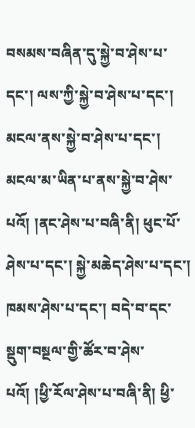བསམས་བཞིན་དུ་སྐྱེ་བ་ཤེས་པ་དང་། ལས་ཀྱི་སྐྱེ་བ་ཤེས་པ་དང་། མངལ་ནས་སྐྱེ་བ་ཤེས་པ་དང་། མངལ་མ་ཡིན་པ་ནས་སྐྱེ་བ་ཤེས་པའོ། །ནང་ཤེས་པ་བཞི་ནི། ཕུང་པོ་ཤེས་པ་དང་། སྐྱེ་མཆེད་ཤེས་པ་དང་། ཁམས་ཤེས་པ་དང་། བདེ་བ་དང་སྡུག་བསྔལ་གྱི་ཚོར་བ་ཤེས་པའོ། །ཕྱི་རོལ་ཤེས་པ་བཞི་ནི། ཕྱི་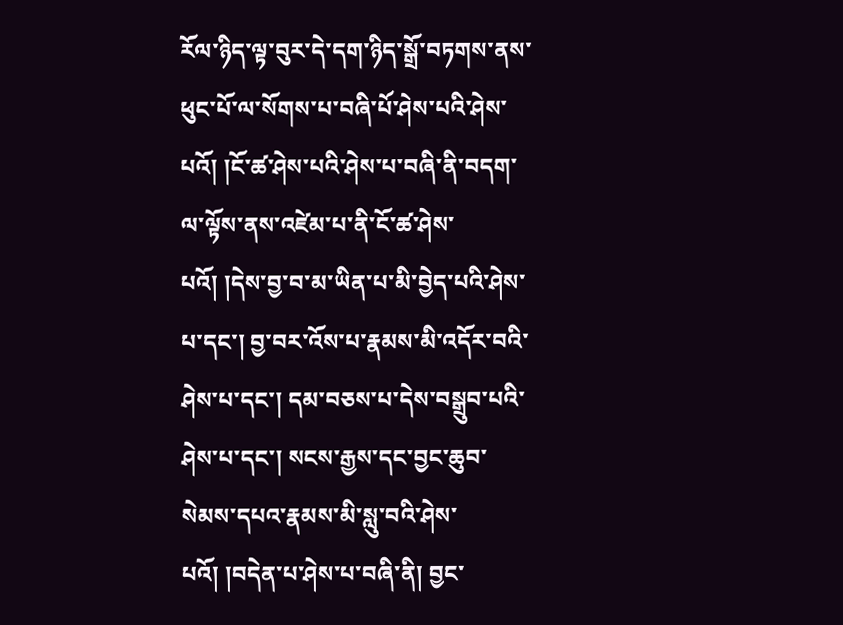རོལ་ཉིད་ལྟ་བུར་དེ་དག་ཉིད་སྒྲོ་བཏགས་ནས་ཕུང་པོ་ལ་སོགས་པ་བཞི་པོ་ཤེས་པའི་ཤེས་པའོ། །ངོ་ཚ་ཤེས་པའི་ཤེས་པ་བཞི་ནི་བདག་ལ་ལྟོས་ནས་འཛེམ་པ་ནི་ངོ་ཚ་ཤེས་པའོ། །དེས་བྱ་བ་མ་ཡིན་པ་མི་བྱེད་པའི་ཤེས་པ་དང་། བྱ་བར་འོས་པ་རྣམས་མི་འདོར་བའི་ཤེས་པ་དང་། དམ་བཅས་པ་དེས་བསྒྲུབ་པའི་ཤེས་པ་དང་། སངས་རྒྱས་དང་བྱང་ཆུབ་སེམས་དཔའ་རྣམས་མི་སླུ་བའི་ཤེས་པའོ། །བདེན་པ་ཤེས་པ་བཞི་ནི། བྱང་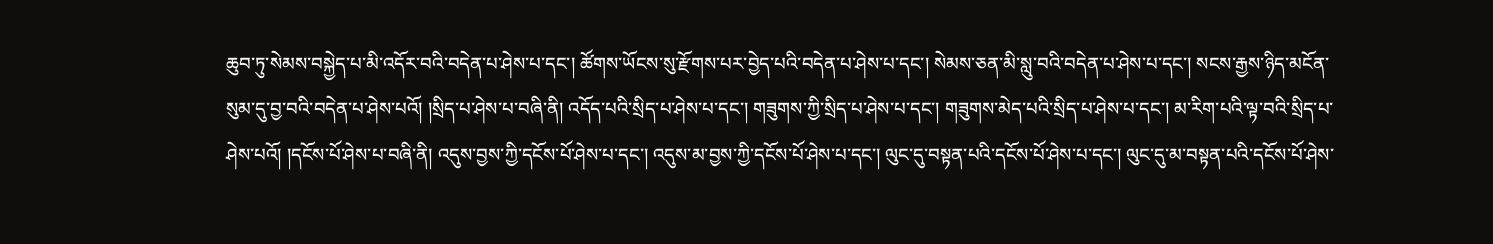ཆུབ་ཏུ་སེམས་བསྐྱེད་པ་མི་འདོར་བའི་བདེན་པ་ཤེས་པ་དང་། ཚོགས་ཡོངས་སུ་རྫོགས་པར་བྱེད་པའི་བདེན་པ་ཤེས་པ་དང་། སེམས་ཅན་མི་སླུ་བའི་བདེན་པ་ཤེས་པ་དང་། སངས་རྒྱས་ཉིད་མངོན་སུམ་དུ་བྱ་བའི་བདེན་པ་ཤེས་པའོ། །སྲིད་པ་ཤེས་པ་བཞི་ནི། འདོད་པའི་སྲིད་པ་ཤེས་པ་དང་། གཟུགས་ཀྱི་སྲིད་པ་ཤེས་པ་དང་། གཟུགས་མེད་པའི་སྲིད་པ་ཤེས་པ་དང་། མ་རིག་པའི་ལྟ་བའི་སྲིད་པ་ཤེས་པའོ། །དངོས་པོ་ཤེས་པ་བཞི་ནི། འདུས་བྱས་ཀྱི་དངོས་པོ་ཤེས་པ་དང་། འདུས་མ་བྱས་ཀྱི་དངོས་པོ་ཤེས་པ་དང་། ལུང་དུ་བསྟན་པའི་དངོས་པོ་ཤེས་པ་དང་། ལུང་དུ་མ་བསྟན་པའི་དངོས་པོ་ཤེས་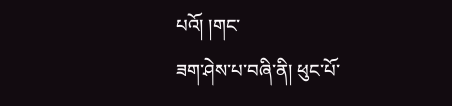པའོ། །གང་
ཟག་ཤེས་པ་བཞི་ནི། ཕུང་པོ་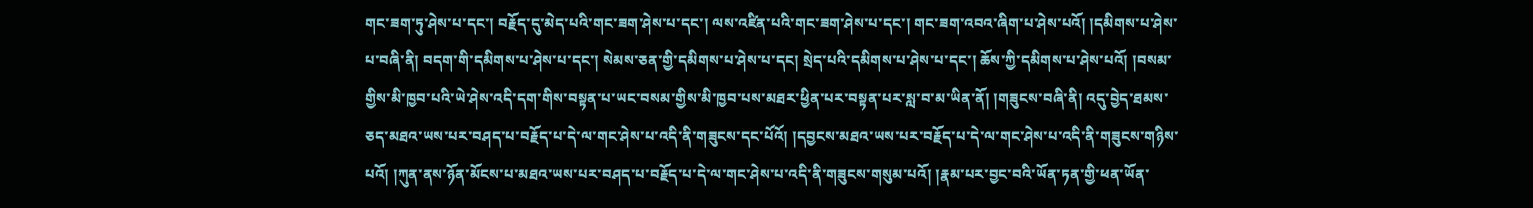གང་ཟག་ཏུ་ཤེས་པ་དང་། བརྗོད་དུ་མེད་པའི་གང་ཟག་ཤེས་པ་དང་། ལས་འཛིན་པའི་གང་ཟག་ཤེས་པ་དང་། གང་ཟག་འབའ་ཞིག་པ་ཤེས་པའོ། །དམིགས་པ་ཤེས་པ་བཞི་ནི། བདག་གི་དམིགས་པ་ཤེས་པ་དང་། སེམས་ཅན་གྱི་དམིགས་པ་ཤེས་པ་དང། སྲེད་པའི་དམིགས་པ་ཤེས་པ་དང་། ཆོས་ཀྱི་དམིགས་པ་ཤེས་པའོ། །བསམ་གྱིས་མི་ཁྱབ་པའི་ཡེ་ཤེས་འདི་དག་གིས་བསྟན་པ་ཡང་བསམ་གྱིས་མི་ཁྱབ་པས་མཐར་ཕྱིན་པར་བསྟན་པར་སླ་བ་མ་ཡིན་ནོ། །གཟུངས་བཞི་ནི། འདུ་བྱེད་ཐམས་ཅད་མཐའ་ཡས་པར་བཤད་པ་བརྗོད་པ་དེ་ལ་གང་ཤེས་པ་འདི་ནི་གཟུངས་དང་པོའོ། །དབྱངས་མཐའ་ཡས་པར་བརྗོད་པ་དེ་ལ་གང་ཤེས་པ་འདི་ནི་གཟུངས་གཉིས་པའོ། །ཀུན་ནས་ཉོན་མོངས་པ་མཐའ་ཡས་པར་བཤད་པ་བརྗོད་པ་དེ་ལ་གང་ཤེས་པ་འདི་ནི་གཟུངས་གསུམ་པའོ། །རྣམ་པར་བྱང་བའི་ཡོན་ཏན་གྱི་ཕན་ཡོན་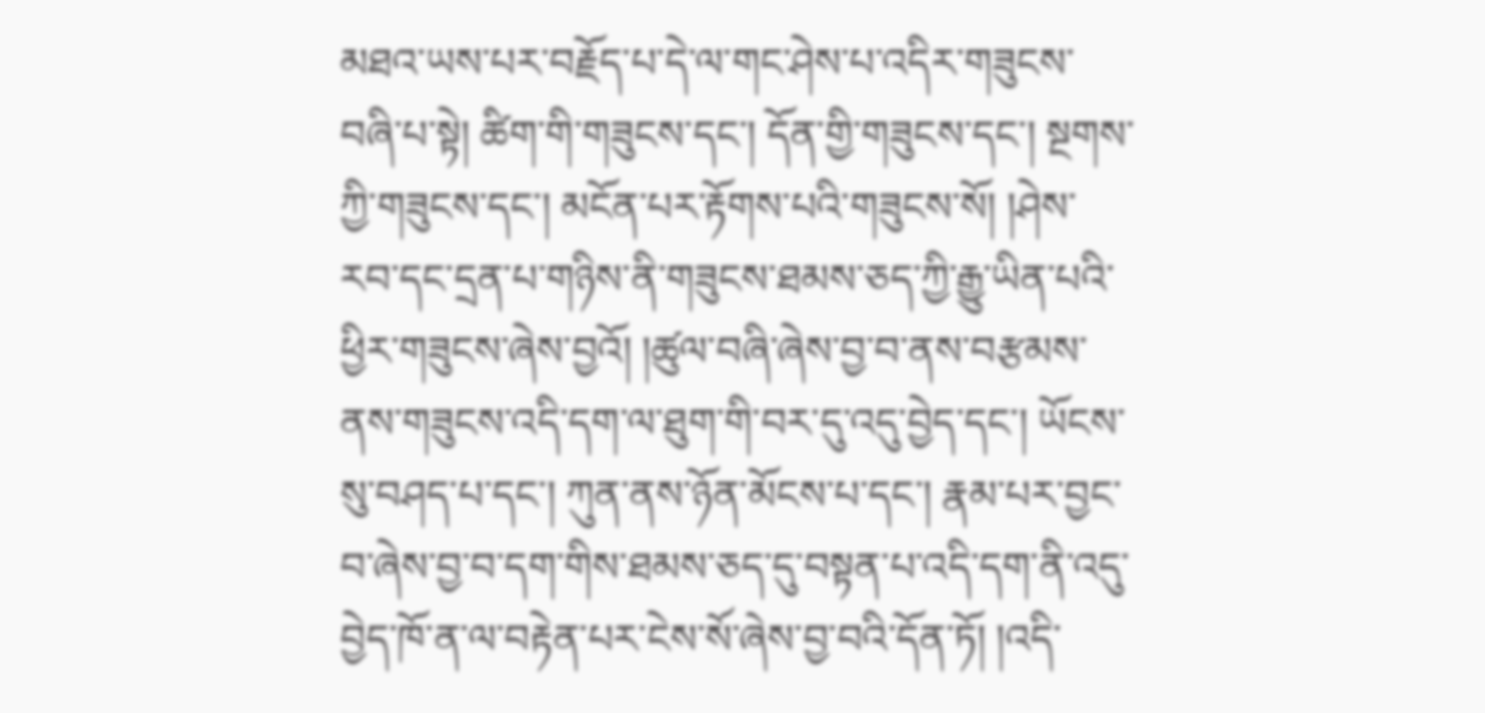མཐའ་ཡས་པར་བརྗོད་པ་དེ་ལ་གང་ཤེས་པ་འདིར་གཟུངས་བཞི་པ་སྟེ། ཚིག་གི་གཟུངས་དང་། དོན་གྱི་གཟུངས་དང་། སྔགས་ཀྱི་གཟུངས་དང་། མངོན་པར་རྟོགས་པའི་གཟུངས་སོ། །ཤེས་རབ་དང་དྲན་པ་གཉིས་ནི་གཟུངས་ཐམས་ཅད་ཀྱི་རྒྱུ་ཡིན་པའི་ཕྱིར་གཟུངས་ཞེས་བྱའོ། །ཚུལ་བཞི་ཞེས་བྱ་བ་ནས་བརྩམས་ནས་གཟུངས་འདི་དག་ལ་ཐུག་གི་བར་དུ་འདུ་བྱེད་དང་། ཡོངས་སུ་བཤད་པ་དང་། ཀུན་ནས་ཉོན་མོངས་པ་དང་། རྣམ་པར་བྱང་བ་ཞེས་བྱ་བ་དག་གིས་ཐམས་ཅད་དུ་བསྟན་པ་འདི་དག་ནི་འདུ་བྱེད་ཁོ་ན་ལ་བརྟེན་པར་ངེས་སོ་ཞེས་བྱ་བའི་དོན་ཏོ། །འདི་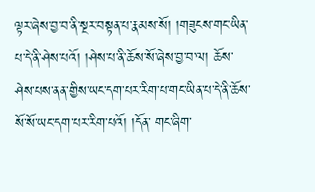ལྟར་ཞེས་བྱ་བ་ནི་སྔར་བསྟན་པ་རྣམས་སོ། །གཟུངས་གང་ཡིན་པ་དེ་ནི་ཤེས་པའོ། །ཤེས་པ་ནི་ཆོས་སོ་ཞེས་བྱ་བ་ལ། ཆོས་ཤེས་པས་ནན་གྱིས་ཡང་དག་པར་རིག་པ་གང་ཡིན་པ་དེ་ནི་ཆོས་སོ་སོ་ཡང་དག་པར་རིག་པའོ། །དོན་ གང་ཞིག་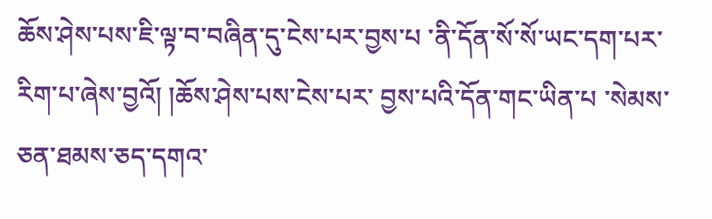ཆོས་ཤེས་པས་ཇི་ལྟ་བ་བཞིན་དུ་ངེས་པར་བྱས་པ ་ནི་དོན་སོ་སོ་ཡང་དག་པར་རིག་པ་ཞེས་བྱའོ། །ཆོས་ཤེས་པས་ངེས་པར་ བྱས་པའི་དོན་གང་ཡིན་པ ་སེམས་ཅན་ཐམས་ཅད་དགའ་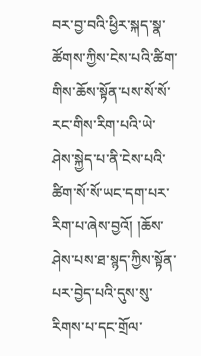བར་བྱ་བའི་ཕྱིར་སྐད་སྣ་ཚོགས་ཀྱིས་ངེས་པའི་ཚིག་གིས་ཆོས་སྟོན་པས་སོ་སོ་རང་གིས་རིག་པའི་ཡེ་ཤེས་སྐྱེད་པ་ནི་ངེས་པའི་
ཚིག་སོ་སོ་ཡང་དག་པར་རིག་པ་ཞེས་བྱའོ། །ཆོས་ཤེས་པས་ཐ་སྙད་ཀྱིས་སྟོན་པར་བྱེད་པའི་དུས་སུ་རིགས་པ་དང་གྲོལ་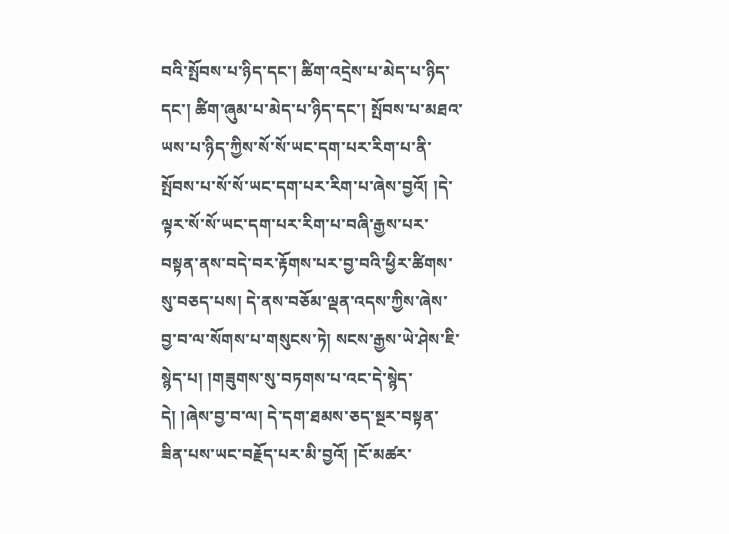བའི་སྤོབས་པ་ཉིད་དང་། ཚིག་འདྲེས་པ་མེད་པ་ཉིད་དང་། ཚིག་ཞུམ་པ་མེད་པ་ཉིད་དང་། སྤོབས་པ་མཐའ་ཡས་པ་ཉིད་ཀྱིས་སོ་སོ་ཡང་དག་པར་རིག་པ་ནི་སྤོབས་པ་སོ་སོ་ཡང་དག་པར་རིག་པ་ཞེས་བྱའོ། །དེ་ལྟར་སོ་སོ་ཡང་དག་པར་རིག་པ་བཞི་རྒྱས་པར་བསྟན་ནས་བདེ་བར་རྟོགས་པར་བྱ་བའི་ཕྱིར་ཚིགས་སུ་བཅད་པས། དེ་ནས་བཅོམ་ལྡན་འདས་ཀྱིས་ཞེས་བྱ་བ་ལ་སོགས་པ་གསུངས་ཏེ། སངས་རྒྱས་ཡེ་ཤེས་ཇི་སྙེད་པ། །གཟུགས་སུ་བཏགས་པ་འང་དེ་སྙེད་དེ། །ཞེས་བྱ་བ་ལ། དེ་དག་ཐམས་ཅད་སྔར་བསྟན་ཟིན་པས་ཡང་བརྗོད་པར་མི་བྱའོ། །ངོ་མཚར་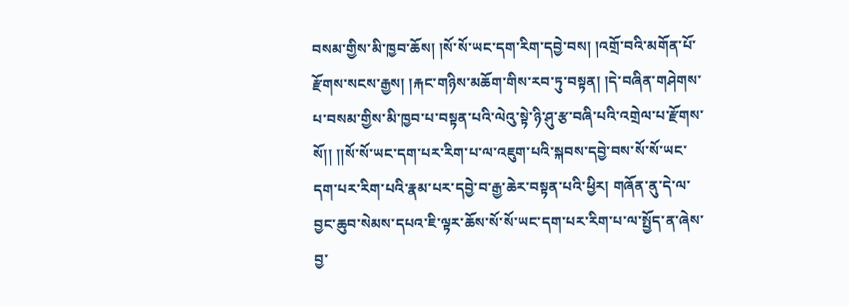བསམ་གྱིས་མི་ཁྱབ་ཆོས། །སོ་སོ་ཡང་དག་རིག་དབྱེ་བས། །འགྲོ་བའི་མགོན་པོ་རྫོགས་སངས་རྒྱས། །རྐང་གཉིས་མཆོག་གིས་རབ་ཏུ་བསྟན། །དེ་བཞིན་གཤེགས་པ་བསམ་གྱིས་མི་ཁྱབ་པ་བསྟན་པའི་ལེའུ་སྟེ་ཉི་ཤུ་རྩ་བཞི་པའི་འགྲེལ་པ་རྫོགས་སོ།། །།སོ་སོ་ཡང་དག་པར་རིག་པ་ལ་འཇུག་པའི་སྐབས་དབྱེ་བས་སོ་སོ་ཡང་དག་པར་རིག་པའི་རྣམ་པར་དབྱེ་བ་རྒྱ་ཆེར་བསྟན་པའི་ཕྱིར། གཞོན་ནུ་དེ་ལ་བྱང་ཆུབ་སེམས་དཔའ་ཇི་ལྟར་ཆོས་སོ་སོ་ཡང་དག་པར་རིག་པ་ལ་སྤྱོད་ན་ཞེས་བྱ་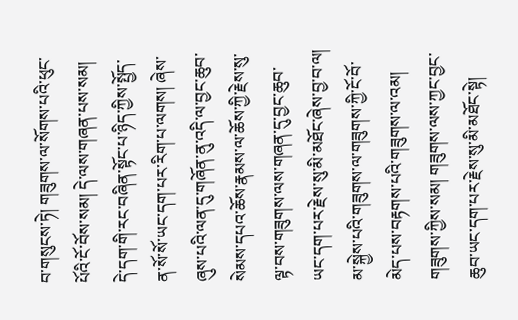བ་གསུངས་ཏེ། གཟུགས་ལ་སོགས་པའི་ཕུང་པོའི་ངོ་བོས་སམ། དེ་ལས་གཞན་པས་སམ། དེ་དག་གི་རང་བཞིན་སྟོང་པ་ཉིད་ཀྱིས་སྤྱོད་ན་སོ་སོ་ཡང་དག་པར་རིག་པ་ལགས། ཞེས་ཞུས་པའི་ལན་དུ་གཞོན་ནུ་འདི་ལ་བྱང་ཆུབ་སེམས་དཔའ་ཆོས་རྣམས་ལ་ཆོས་ཀྱི་རྗེས་སུ་ལྟ་བས་གཟུགས་ལས་གཞན་དུ་བྱང་ཆུབ་ཡང་དག་པར་རྗེས་སུ་མི་མཐོང་ཞེས་བྱ་བ་ལ། མ་སྐྱེས་པའི་གཟུགས་ལ་གཟུགས་ཀྱི་ངོ་བོ་མེད་པས་བརྟགས་པའི་གཟུགས་ལ་འམ། གཟུགས་ཀྱིས་སམ། གཟུགས་ལས་ཀྱང་བྱང་ཆུབ་ཡང་དག་པར་རྗེས་སུ་མི་མཐོང་སྟེ།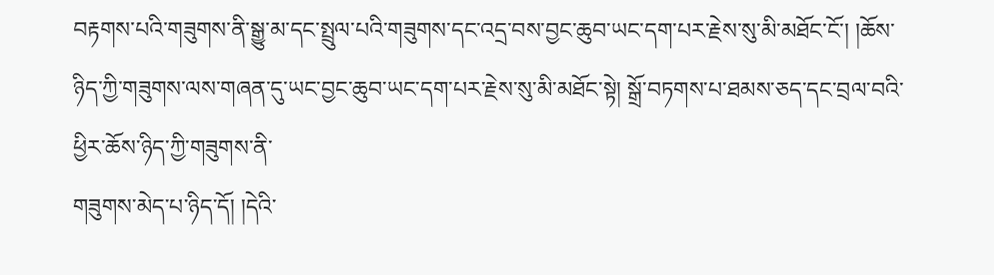བརྟགས་པའི་གཟུགས་ནི་སྒྱུ་མ་དང་སྤྲུལ་པའི་གཟུགས་དང་འདྲ་བས་བྱང་ཆུབ་ཡང་དག་པར་རྗེས་སུ་མི་མཐོང་ངོ་། །ཆོས་ཉིད་ཀྱི་གཟུགས་ལས་གཞན་དུ་ཡང་བྱང་ཆུབ་ཡང་དག་པར་རྗེས་སུ་མི་མཐོང་སྟེ། སྒྲོ་བཏགས་པ་ཐམས་ཅད་དང་བྲལ་བའི་ཕྱིར་ཆོས་ཉིད་ཀྱི་གཟུགས་ནི་
གཟུགས་མེད་པ་ཉིད་དོ། །དེའི་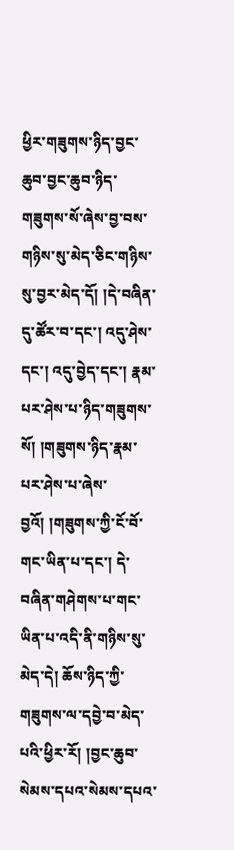ཕྱིར་གཟུགས་ཉིད་བྱང་ཆུབ་བྱང་ཆུབ་ཉིད་གཟུགས་སོ་ཞེས་བྱ་བས་གཉིས་སུ་མེད་ཅིང་གཉིས་སུ་བྱར་མེད་དོ། །དེ་བཞིན་དུ་ཚོར་བ་དང་། འདུ་ཤེས་དང་། འདུ་བྱེད་དང་། རྣམ་པར་ཤེས་པ་ཉིད་གཟུགས་སོ། །གཟུགས་ཉིད་རྣམ་པར་ཤེས་པ་ཞེས་བྱའོ། །གཟུགས་ཀྱི་ངོ་བོ་གང་ཡིན་པ་དང་། དེ་བཞིན་གཤེགས་པ་གང་ཡིན་པ་འདི་ནི་གཉིས་སུ་མེད་དེ། ཆོས་ཉིད་ཀྱི་གཟུགས་ལ་དབྱེ་བ་མེད་པའི་ཕྱིར་རོ། །བྱང་ཆུབ་སེམས་དཔའ་སེམས་དཔའ་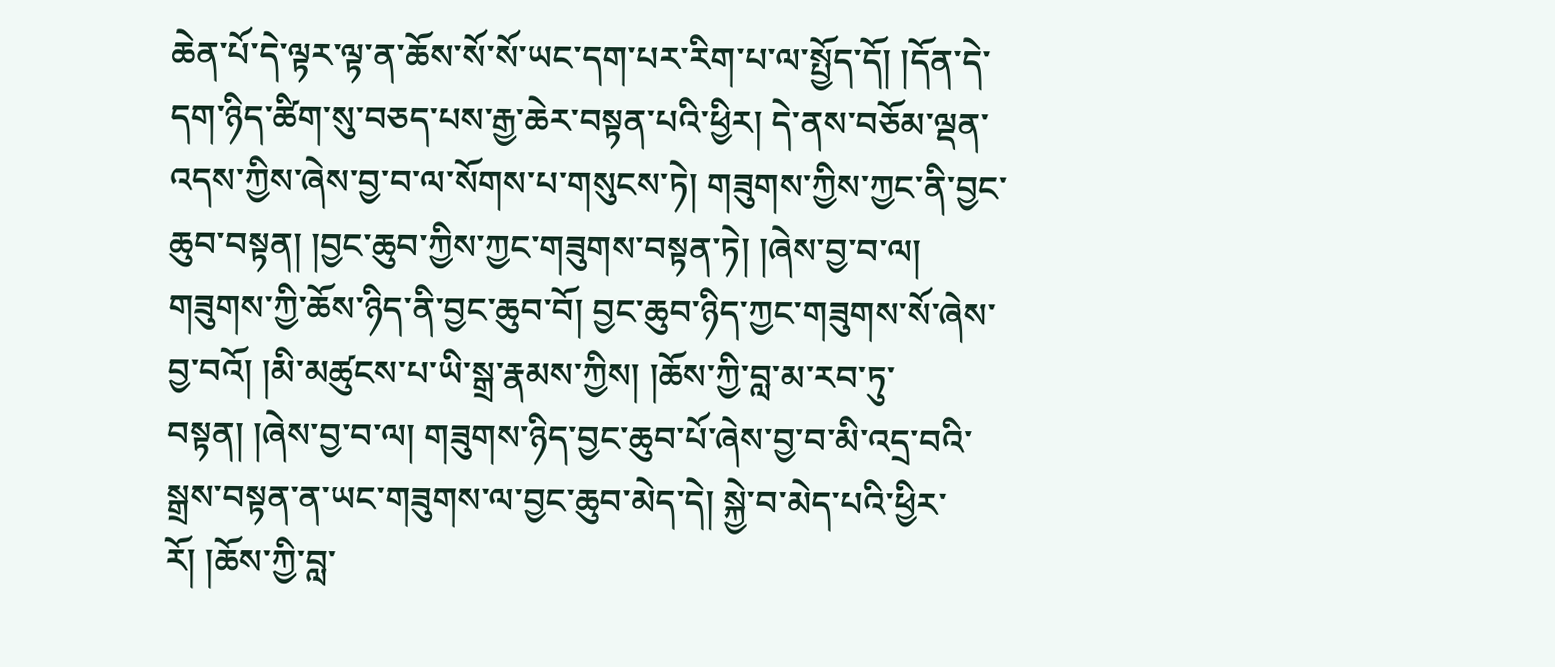ཆེན་པོ་དེ་ལྟར་ལྟ་ན་ཆོས་སོ་སོ་ཡང་དག་པར་རིག་པ་ལ་སྤྱོད་དོ། །དོན་དེ་དག་ཉིད་ཚིག་སུ་བཅད་པས་རྒྱ་ཆེར་བསྟན་པའི་ཕྱིར། དེ་ནས་བཅོམ་ལྡན་འདས་ཀྱིས་ཞེས་བྱ་བ་ལ་སོགས་པ་གསུངས་ཏེ། གཟུགས་ཀྱིས་ཀྱང་ནི་བྱང་ཆུབ་བསྟན། །བྱང་ཆུབ་ཀྱིས་ཀྱང་གཟུགས་བསྟན་ཏེ། །ཞེས་བྱ་བ་ལ། གཟུགས་ཀྱི་ཆོས་ཉིད་ནི་བྱང་ཆུབ་བོ། བྱང་ཆུབ་ཉིད་ཀྱང་གཟུགས་སོ་ཞེས་བྱ་བའོ། །མི་མཚུངས་པ་ཡི་སྒྲ་རྣམས་ཀྱིས། །ཆོས་ཀྱི་བླ་མ་རབ་ཏུ་བསྟན། །ཞེས་བྱ་བ་ལ། གཟུགས་ཉིད་བྱང་ཆུབ་པོ་ཞེས་བྱ་བ་མི་འདྲ་བའི་སྒྲས་བསྟན་ན་ཡང་གཟུགས་ལ་བྱང་ཆུབ་མེད་དེ། སྐྱེ་བ་མེད་པའི་ཕྱིར་རོ། །ཆོས་ཀྱི་བླ་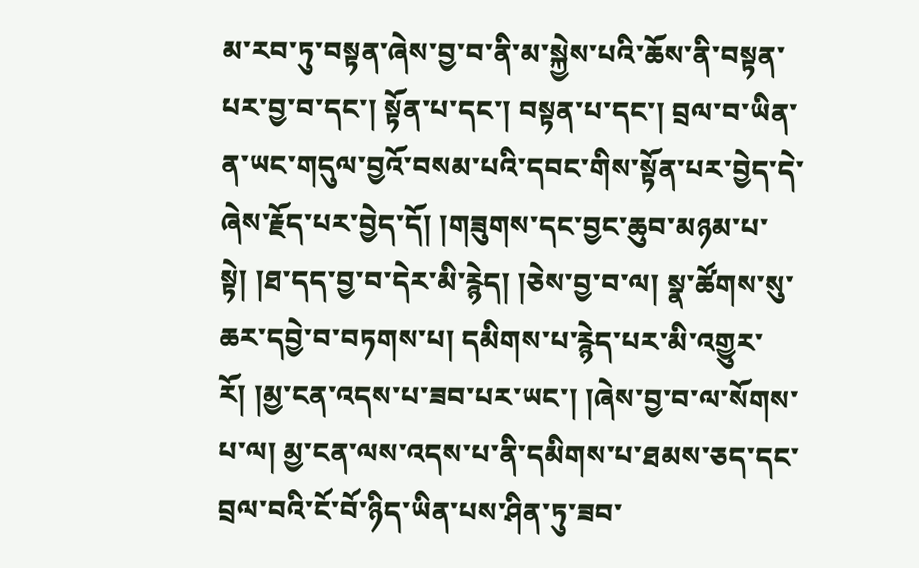མ་རབ་ཏུ་བསྟན་ཞེས་བྱ་བ་ནི་མ་སྐྱེས་པའི་ཆོས་ནི་བསྟན་པར་བྱ་བ་དང་། སྟོན་པ་དང་། བསྟན་པ་དང་། བྲལ་བ་ཡིན་ན་ཡང་གདུལ་བྱའོ་བསམ་པའི་དབང་གིས་སྟོན་པར་བྱེད་དེ་ཞེས་རྗོད་པར་བྱེད་དོ། །གཟུགས་དང་བྱང་ཆུབ་མཉམ་པ་སྟེ། །ཐ་དད་བྱ་བ་དེར་མི་རྙེད། །ཅེས་བྱ་བ་ལ། སྣ་ཚོགས་སུ་ཆར་དབྱེ་བ་བཏགས་པ། དམིགས་པ་རྙེད་པར་མི་འགྱུར་རོ། །མྱ་ངན་འདས་པ་ཟབ་པར་ཡང་། །ཞེས་བྱ་བ་ལ་སོགས་པ་ལ། མྱ་ངན་ལས་འདས་པ་ནི་དམིགས་པ་ཐམས་ཅད་དང་བྲལ་བའི་ངོ་བོ་ཉིད་ཡིན་པས་ཤིན་ཏུ་ཟབ་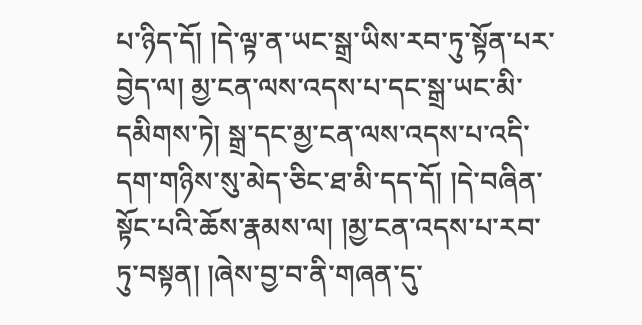པ་ཉིད་དོ། །དེ་ལྟ་ན་ཡང་སྒྲ་ཡིས་རབ་ཏུ་སྟོན་པར་བྱེད་ལ། མྱ་ངན་ལས་འདས་པ་དང་སྒྲ་ཡང་མི་དམིགས་ཏེ། སྒྲ་དང་མྱ་ངན་ལས་འདས་པ་འདི་དག་གཉིས་སུ་མེད་ཅིང་ཐ་མི་དད་དོ། །དེ་བཞིན་སྟོང་པའི་ཆོས་རྣམས་ལ། །མྱ་ངན་འདས་པ་རབ་ཏུ་བསྟན། །ཞེས་བྱ་བ་ནི་གཞན་དུ་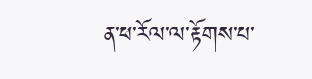ན་ཕ་རོལ་ལ་རྟོགས་པ་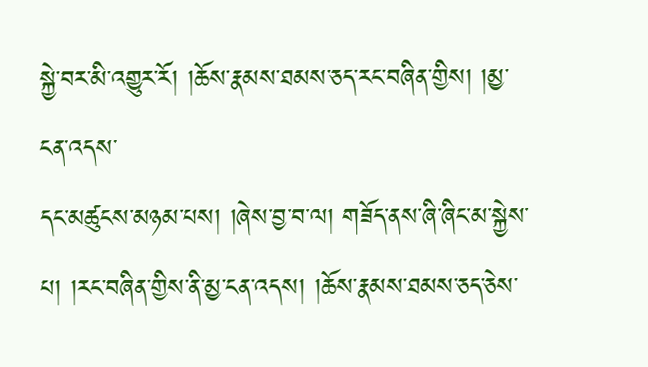སྐྱེ་བར་མི་འགྱུར་རོ། །ཆོས་རྣམས་ཐམས་ཅད་རང་བཞིན་གྱིས། །མྱ་ངན་འདས་
དང་མཚུངས་མཉམ་པས། །ཞེས་བྱ་བ་ལ། གཟོད་ནས་ཞི་ཞིང་མ་སྐྱེས་པ། །རང་བཞིན་གྱིས་ནི་མྱ་ངན་འདས། །ཆོས་རྣམས་ཐམས་ཅད་ཅེས་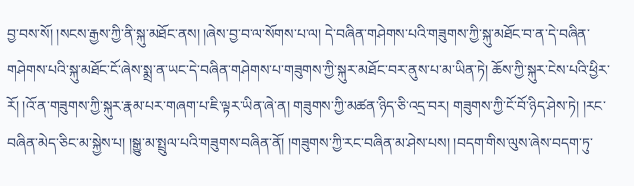བྱ་བས་སོ། །སངས་རྒྱས་ཀྱི་ནི་སྐུ་མཐོང་ནས། །ཞེས་བྱ་བ་ལ་སོགས་པ་ལ། དེ་བཞིན་གཤེགས་པའི་གཟུགས་ཀྱི་སྐུ་མཐོང་བ་ན་དེ་བཞིན་གཤེགས་པའི་སྐུ་མཐོང་ངོ་ཞེས་སྨྲ་ན་ཡང་དེ་བཞིན་གཤེགས་པ་གཟུགས་ཀྱི་སྐུར་མཐོང་བར་ནུས་པ་མ་ཡིན་ཏེ། ཆོས་ཀྱི་སྐུར་ངེས་པའི་ཕྱིར་རོ། །འོ་ན་གཟུགས་ཀྱི་སྐུར་རྣམ་པར་གཞག་པ་ཇི་ལྟར་ཡིན་ཞེ་ན། གཟུགས་ཀྱི་མཚན་ཉིད་ཅི་འདྲ་བར། གཟུགས་ཀྱི་ངོ་བོ་ཉིད་ཤེས་ཏེ། །རང་བཞིན་མེད་ཅིང་མ་སྐྱེས་པ། །སྒྱུ་མ་སྤྲུལ་པའི་གཟུགས་བཞིན་ནོ། །གཟུགས་ཀྱི་རང་བཞིན་མ་ཤེས་པས། །བདག་གིས་ལུས་ཞེས་བདག་ཏུ་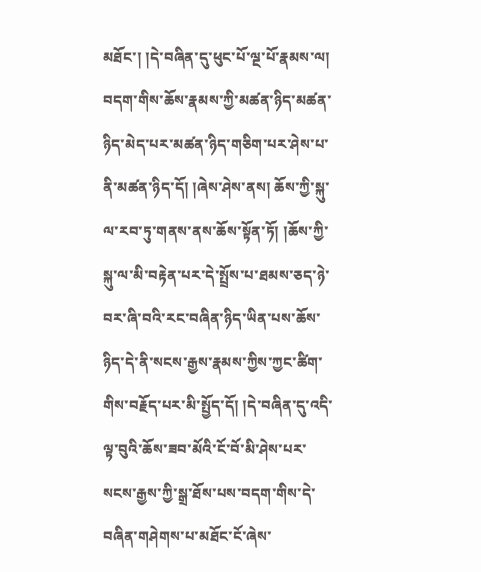མཐོང་། །དེ་བཞིན་དུ་ཕུང་པོ་ལྔ་པོ་རྣམས་ལ། བདག་གིས་ཆོས་རྣམས་ཀྱི་མཚན་ཉིད་མཚན་ཉིད་མེད་པར་མཚན་ཉིད་གཅིག་པར་ཤེས་པ་ནི་མཚན་ཉིད་དོ། །ཞེས་ཤེས་ནས། ཆོས་ཀྱི་སྐུ་ལ་རབ་ཏུ་གནས་ནས་ཆོས་སྟོན་ཏོ། །ཆོས་ཀྱི་སྐུ་ལ་མི་བརྟེན་པར་དེ་སྤྲོས་པ་ཐམས་ཅད་ཉེ་བར་ཞི་བའི་རང་བཞིན་ཉིད་ཡིན་པས་ཆོས་ཉིད་དེ་ནི་སངས་རྒྱས་རྣམས་ཀྱིས་ཀྱང་ཚིག་གིས་བརྗོད་པར་མི་སྤྱོད་དོ། །དེ་བཞིན་དུ་འདི་ལྟ་བུའི་ཆོས་ཟབ་མོའི་ངོ་བོ་མི་ཤེས་པར་སངས་རྒྱས་ཀྱི་སྒྲ་ཐོས་པས་བདག་གིས་དེ་བཞིན་གཤེགས་པ་མཐོང་ངོ་ཞེས་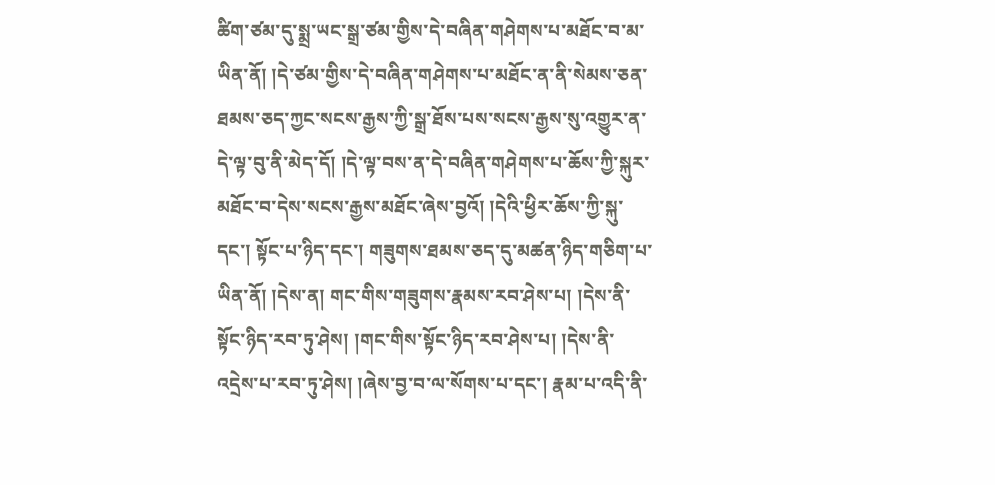ཚིག་ཙམ་དུ་སྨྲ་ཡང་སྒྲ་ཙམ་གྱིས་དེ་བཞིན་གཤེགས་པ་མཐོང་བ་མ་ཡིན་ནོ། །དེ་ཙམ་གྱིས་དེ་བཞིན་གཤེགས་པ་མཐོང་ན་ནི་སེམས་ཅན་ཐམས་ཅད་ཀྱང་སངས་རྒྱས་ཀྱི་སྒྲ་ཐོས་པས་སངས་རྒྱས་སུ་འགྱུར་ན་དེ་ལྟ་བུ་ནི་མེད་དོ། །དེ་ལྟ་བས་ན་དེ་བཞིན་གཤེགས་པ་ཆོས་ཀྱི་སྐུར་མཐོང་བ་དེས་སངས་རྒྱས་མཐོང་ཞེས་བྱའོ། །དེའི་ཕྱིར་ཆོས་ཀྱི་སྐུ་དང་། སྟོང་པ་ཉིད་དང་། གཟུགས་ཐམས་ཅད་དུ་མཚན་ཉིད་གཅིག་པ་ཡིན་ནོ། །དེས་ན། གང་གིས་གཟུགས་རྣམས་རབ་ཤེས་པ། །དེས་ནི་སྟོང་ཉིད་རབ་ཏུ་ཤེས། །གང་གིས་སྟོང་ཉིད་རབ་ཤེས་པ། །དེས་ནི་འདྲེས་པ་རབ་ཏུ་ཤེས། །ཞེས་བྱ་བ་ལ་སོགས་པ་དང་། རྣམ་པ་འདི་ནི་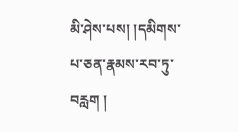མི་ཤེས་པས། །དམིགས་པ་ཅན་རྣམས་རབ་ཏུ་བརླག །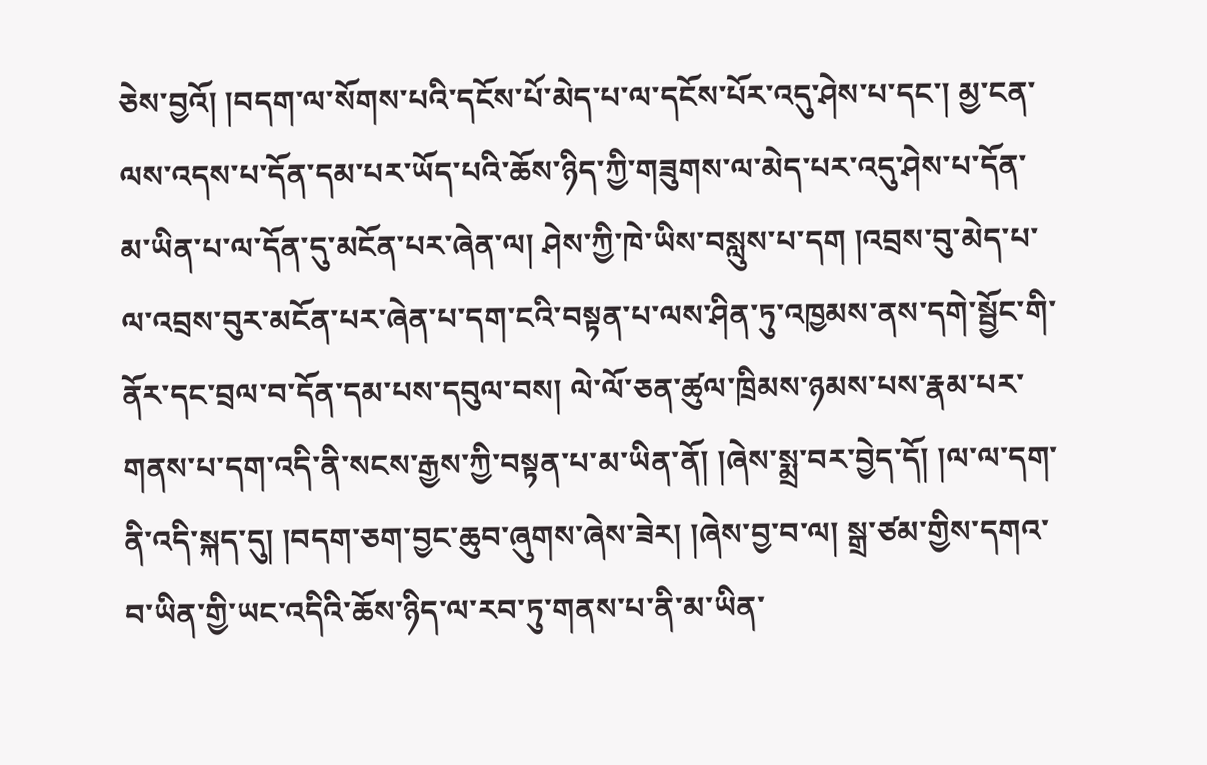ཅེས་བྱའོ། །བདག་ལ་སོགས་པའི་དངོས་པོ་མེད་པ་ལ་དངོས་པོར་འདུ་ཤེས་པ་དང་། མྱ་ངན་ལས་འདས་པ་དོན་དམ་པར་ཡོད་པའི་ཆོས་ཉིད་ཀྱི་གཟུགས་ལ་མེད་པར་འདུ་ཤེས་པ་དོན་མ་ཡིན་པ་ལ་དོན་དུ་མངོན་པར་ཞེན་ལ། ཤེས་ཀྱི་ཁེ་ཡིས་བསླུས་པ་དག །འབྲས་བུ་མེད་པ་ལ་འབྲས་བུར་མངོན་པར་ཞེན་པ་དག་ངའི་བསྟན་པ་ལས་ཤིན་ཏུ་འཁྱམས་ནས་དགེ་སྦྱོང་གི་ནོར་དང་བྲལ་བ་དོན་དམ་པས་དབུལ་བས། ལེ་ལོ་ཅན་ཚུལ་ཁྲིམས་ཉམས་པས་རྣམ་པར་གནས་པ་དག་འདི་ནི་སངས་རྒྱས་ཀྱི་བསྟན་པ་མ་ཡིན་ནོ། །ཞེས་སྨྲ་བར་བྱེད་དོ། །ལ་ལ་དག་ནི་འདི་སྐད་དུ། །བདག་ཅག་བྱང་ཆུབ་ཞུགས་ཞེས་ཟེར། །ཞེས་བྱ་བ་ལ། སྒྲ་ཙམ་གྱིས་དགའ་བ་ཡིན་གྱི་ཡང་འདིའི་ཆོས་ཉིད་ལ་རབ་ཏུ་གནས་པ་ནི་མ་ཡིན་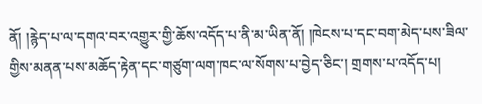ནོ། །རྙེད་པ་ལ་དགའ་བར་འགྱུར་གྱི་ཆོས་འདོད་པ་ནི་མ་ཡིན་ནོ། །ཁེངས་པ་དང་བག་མེད་པས་ཟིལ་གྱིས་མནན་པས་མཆོད་རྟེན་དང་གཙུག་ལག་ཁང་ལ་སོགས་པ་བྱེད་ཅིང་། གྲགས་པ་འདོད་པ།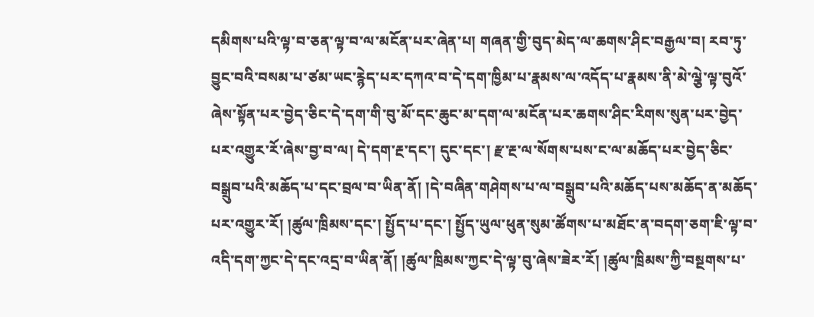དམིགས་པའི་ལྟ་བ་ཅན་ལྟ་བ་ལ་མངོན་པར་ཞེན་པ། གཞན་གྱི་བུད་མེད་ལ་ཆགས་ཤིང་བརྒྱལ་བ། རབ་ཏུ་བྱུང་བའི་བསམ་པ་ཙམ་ཡང་རྙེད་པར་དཀའ་བ་དེ་དག་ཁྱིམ་པ་རྣམས་ལ་འདོད་པ་རྣམས་ནི་མེ་ལྕེ་ལྟ་བུའོ་ཞེས་སྟོན་པར་བྱེད་ཅིང་དེ་དག་གི་བུ་མོ་དང་ཆུང་མ་དག་ལ་མངོན་པར་ཆགས་ཤིང་རིགས་སུན་པར་བྱེད་པར་འགྱུར་རོ་ཞེས་བྱ་བ་ལ། དེ་དག་རྔ་དང་། དུང་དང་། རྫ་རྔ་ལ་སོགས་པས་ང་ལ་མཆོད་པར་བྱེད་ཅིང་བསྒྲུབ་པའི་མཆོད་པ་དང་བྲལ་བ་ཡིན་ནོ། །དེ་བཞིན་གཤེགས་པ་ལ་བསྒྲུབ་པའི་མཆོད་པས་མཆོད་ན་མཆོད་པར་འགྱུར་རོ། །ཚུལ་ཁྲིམས་དང་། སྤྱོད་པ་དང་། སྤྱོད་ཡུལ་ཕུན་སུམ་ཚོགས་པ་མཐོང་ན་བདག་ཅག་ཇི་ལྟ་བ་འདི་དག་ཀྱང་དེ་དང་འདྲ་བ་ཡིན་ནོ། །ཚུལ་ཁྲིམས་ཀྱང་དེ་ལྟ་བུ་ཞེས་ཟེར་རོ། །ཚུལ་ཁྲིམས་ཀྱི་བསྔགས་པ་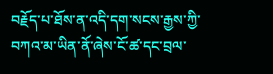བརྗོད་པ་ཐོས་ན་འདི་དག་སངས་རྒྱས་ཀྱི་བཀའ་མ་ཡིན་ནོ་ཞེས་ངོ་ཚ་དང་བྲལ་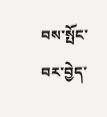བས་སྤོང་བར་བྱེད་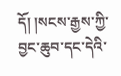དོ། །སངས་རྒྱས་ཀྱི་བྱང་ཆུབ་དང་དེའི་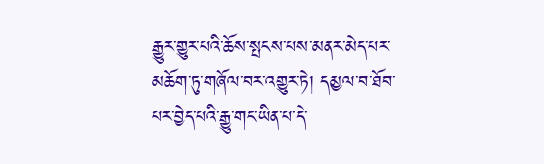རྒྱུར་གྱུར་པའི་ཆོས་སྤངས་པས་མནར་མེད་པར་མཆོག་ཏུ་གཞོལ་བར་འགྱུར་ཏེ། དམྱལ་བ་ཐོབ་པར་བྱེད་པའི་རྒྱུ་གང་ཡིན་པ་དེ་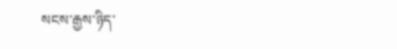སངས་རྒྱས་ཉིད་